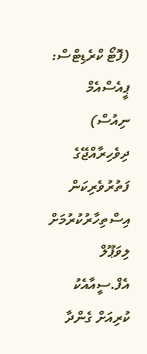(ފޮޓޯ ކްރެޑިޓްސް: ޕީއެސްއެމް ނިއުސް)
ދިވެހިރާއްޖޭގެ ފަތުރުވެރިކަން އިސްތިހާރުކުރުމަށް ލިވަޕޫލް އެފް.ސީއާއެކު ކުރިއަށް ގެންދާ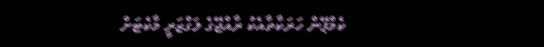ކެމްޕޭން ހަރަކާތާއެކު ރާއްޖޭގެ ލަގްޒަރީ މާކެޓަށް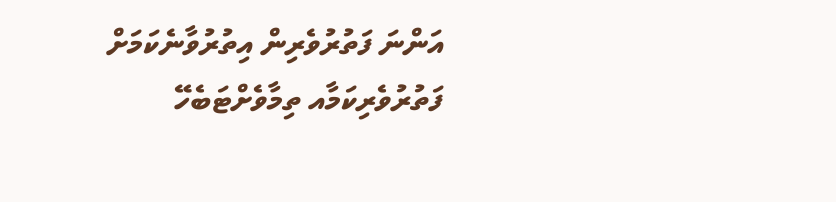އަންނަ ފަތުރުވެރިން އިތުރުވާނެކަމަށް ފަތުރުވެރިކަމާއ ތިމާވެށްޓަބެހޭ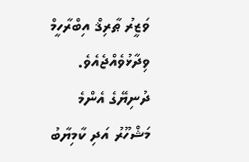ވަޒީރު ޠާރިޤް އިބްރާހީމް ވިދާޅުވެއްޖެއެވެ. ދުނިޔޭގެ އެންމެ މަޝްހޫރު އަދި ކާމިޔާބު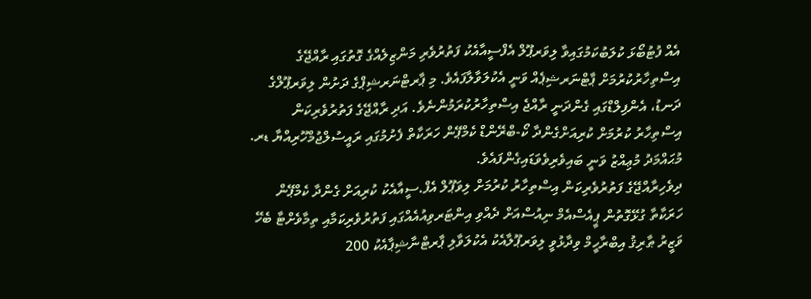އެއް ފުޓުބޯޅަ ކުލަބުކަމުގައިވާ ލިވަރޕޫލް އެފްސީއާއެކު ފަތުރުވެރި މަންޒިލެއްގެ ގޮތުގައި ރާއްޖޭގެ އިސްތިހާރުކުރުމަށް ޕާޓްނަރޝިޕެއް ވަނީ އެކުލަވާލާފައެވެ. މި ޕާރޓްނަރޝިޕްގެ ދަށުން ލިވަރޕޫލްގެ ދަނޑު، އެންފިލްޑްގައި ގެންދަނީ ރާއްޖެ އިސްތިހާރުކުރަމުންނެވެ. އަދި ރާއްޖޭގެ ފަތުރުވެރިކަން އިސްތިހާރު ކުރުމަށް ކުރިއަށްގެންދާ ކޯ-ބްރޭންޑް ކެމްޕޭން ހަރަކާތް ފެށުމުގައި ރައީސުލްޖުމްހޫރިއްޔާ ޑރ. މުޙައްމަދު މުޢިއްޒު ވަނީ ބައިވެރިވެވަޑައިގެންފައެވެ.
ދިވެހިރާއްޖޭގެ ފަތުރުވެރިކަން އިސްތިހާރު ކުރުމަށް ލިވަޕޫލް އެފް.ސީއާއެކު ކުރިއަށް ގެންދާ ކެމްޕޭން ހަރަކާތާ ގުޅޭގޮތުން ޕީއެސްއެމް ނިއުސްއަށް ދެއްވި އިންޓަރވިއުއެއްގައި ފަތުރުވެރިކަމާއި ތިމާވެށްޓާ ބެހޭ ވަޒީރު ޠާރިޤު އިބްރާހީމް ވިދާޅުވީ ލިވަރޕޫލާއެކު އެކުލަވާލި ޕާރޓްނާޝިޕާއެކު 200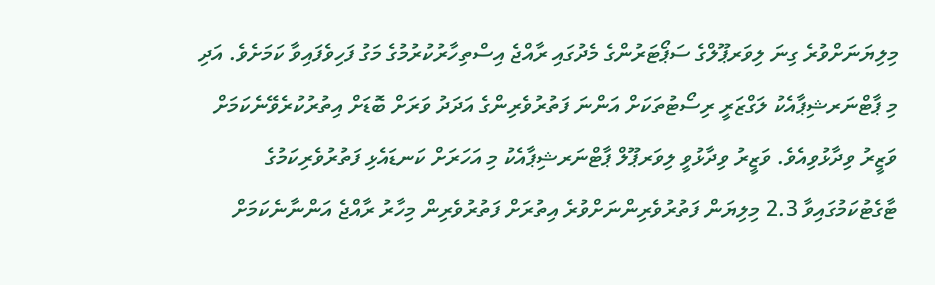މިލިޔަނަށްވުރެ ގިނަ ލިވަރޕޫލްގެ ސަޕޯޓަރުންގެ މެދުގައި ރާއްޖެ އިސްތިހާރުކުރުމުގެ މަގު ފަހިވެފައިވާ ކަމަށެވެ. އަދި މި ޕާޓްނަރޝިޕާއެކު ލަގްޒަރީ ރިސޯޓުތަކަށް އަންނަ ފަތުރުވެރިންގެ އަދަދު ވަރަށް ބޮޑަށް އިތުރުކުރެވޭނެކަމަށް ވަޒީރު ވިދާޅުވިއެވެ. ވަޒީރު ވިދާޅުވީ ލިވަރޕޫލް ޕާޓްނަރޝިޕާއެކު މި އަހަރަށް ކަނޑައެޅި ފަތުރުވެރިކަމުގެ ޓާގެޓުކަމުގައިވާ 2.3 މިލިޔަން ފަތުރުވެރިންނަށްވުރެ އިތުރަށް ފަތުރުވެރިން މިހާރު ރާއްޖެ އަންނާނެކަމަށް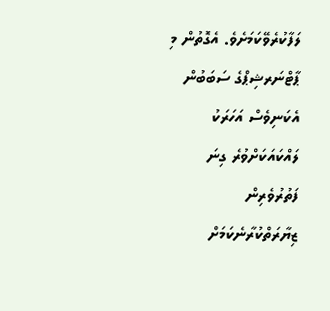ލަފާކުރެވޭކަމަށެވެ. އެގޮތުން މި ޕާޓްނަރޝިޕްގެ ސަބަބުން އެކަނިވެސް އަހަރަކު ލައްކައަކަށްވުރެ ގިނަ ފަތުރުވެރިން ޒިޔާރަތްކުރާނެކަމަށް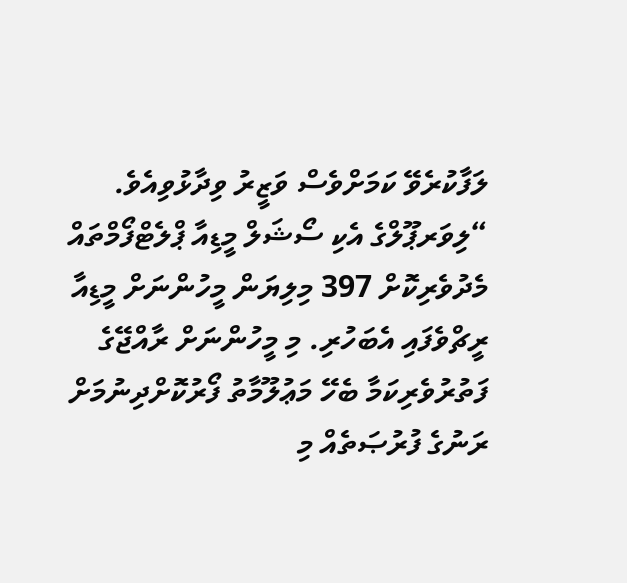ލަފާކުރެވޭ ކަމަށްވެސް ވަޒީރު ވިދާޅުވިއެވެ.
“ލިވަރޕޫލްގެ އެކި ސޯޝަލް މީޑިއާ ޕްލެޓްފޯމްތައް މެދުވެރިކޮށް 397 މިލިޔަން މީހުންނަށް މީޑިއާ ރީޗްވެފައި އެބަހުރި. މި މީހުންނަށް ރާއްޖޭގެ ފަތުރުވެރިކަމާ ބެހޭ މަޢުލޫމާތު ފޯރުކޮށްދިނުމަށް ރަނުގެ ފުރުޞަތެއް މި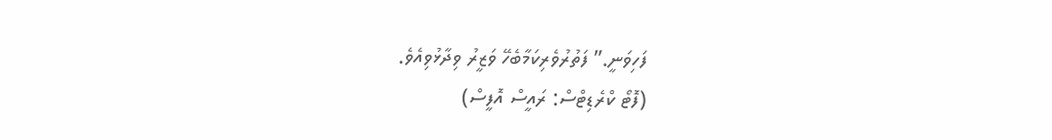ފަހިވަނީ.” ފަތުރުވެރިކަމާބެހޭ ވަޒީރު ވިދާޅުވިއެވެ.
(ފޮޓޯ ކްރެޑިޓްސް: ރައީސް އޮފީސް)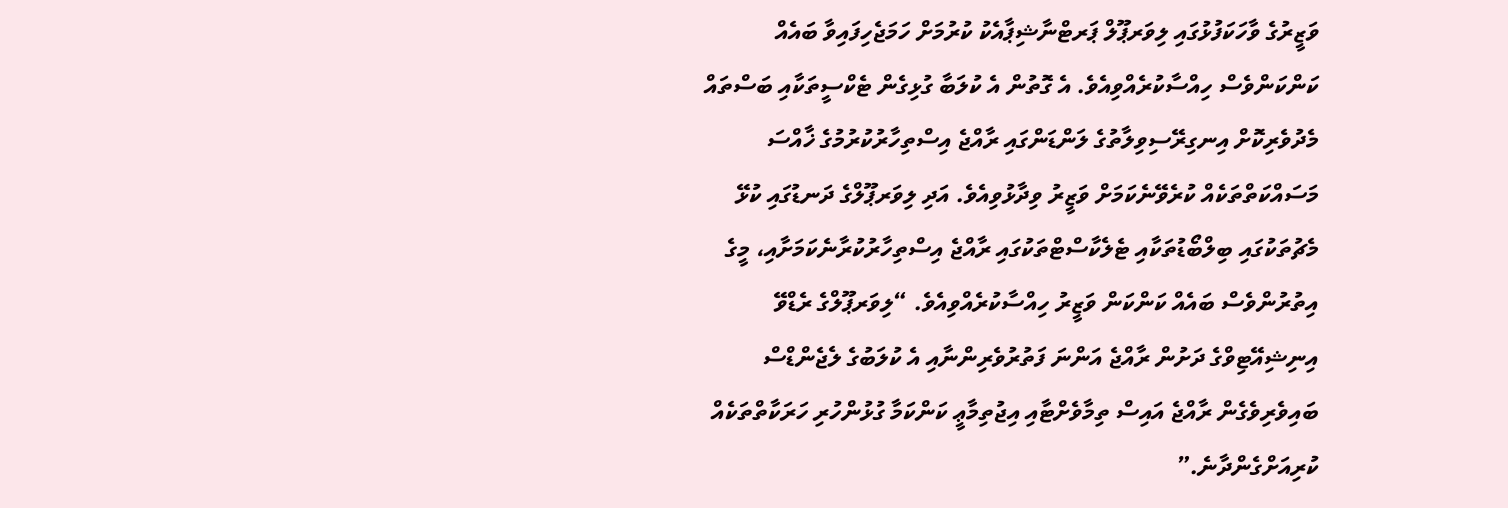ވަޒީރުގެ ވާހަކަފުޅުގައި ލިވަރޕޫލް ޕަރޓްނާޝިޕާއެކު ކުރުމަށް ހަމަޖެހިފައިވާ ބައެއް ކަންކަންވެސް ހިއްސާކުރެއްވިއެވެ. އެ ގޮތުން އެ ކުލަބާ ގުޅިގެން ޓެކްސީތަކާއި ބަސްތައް މެދުވެރިކޮށް އިނގިރޭސިވިލާތުގެ ލަންޑަންގައި ރާއްޖެ އިސްތިހާރުކުރުމުގެ ޚާއްސަ މަސައްކަތްތަކެއް ކުރެވޭނެކަމަށް ވަޒީރު ވިދާޅުވިއެވެ. އަދި ލިވަރޕޫލްގެ ދަނޑުގައި ކުޅޭ މެޗުތަކުގައި ބިލްބޯޑުތަކާއި ޓެލެކާސްޓްތަކުގައި ރާއްޖެ އިސްތިހާރުކުރާނެކަމަށާއި، މީގެ އިތުރުންވެސް ބައެއް ކަންކަން ވަޒީރު ހިއްސާކުރެއްވިއެވެ. “ލިވަރޕޫލްގެ ރެޑްވޭ އިނިޝިއޭޓިވްގެ ދަށުން ރާއްޖެ އަންނަ ފަތުރުވެރިންނާއި އެ ކުލަބުގެ ލެޖެންޑްސް ބައިވެރިވެގެން ރާއްޖެ އައިސް ތިމާވެށްޓާއި އިޖުތިމާޢީ ކަންކަމާ ގުޅުންހުރި ހަރަކާތްތަކެއް ކުރިއަށްގެންދާނެ.”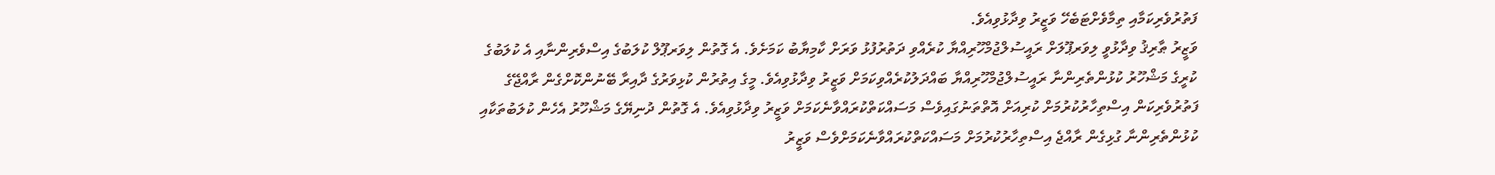ފަތުރުވެރިކަމާއި ތިމާވެށްޓަބެހޭ ވަޒީރު ވިދާޅުވިއެވެ.
ވަޒީރު ޠާރިޤު ވިދާޅުވީ ލިވަރޕޫލަށް ރައީސުލްޖުމްހޫރިއްޔާ ކުރެއްވި ދަތުރުފުޅު ވަރަށް ކާމިޔާބު ކަމަށެވެ. އެ ގޮތުން ލިވަރޕޫލް ކުލަބުގެ އިސްވެރިންނާއި އެ ކުލަބުގެ ކުރީގެ މަޝްހޫރު ކުޅުންތެރިންނާ ރައީސުލްޖުމްހޫރިއްޔާ ބައްދަލުކުރެއްވިކަމަށް ވަޒީރު ވިދާޅުވިއެވެ. މީގެ އިތުރުން ކުޅިވަރުގެ ދާއިރާ ބޭނުންކޮށްގެން ރާއްޖޭގެ ފަތުރުވެރިކަން އިސްތިހާރުކުރުމަށް ކުރިއަށް އޮތްތަނުގައިވެސް މަސައްކަތްކުރައްވާނެކަމަށް ވަޒީރު ވިދާޅުވިއެވެ. އެ ގޮތުން ދުނިޔޭގެ މަޝްހޫރު އެހެން ކުލަބުތަކާއި ކުޅުންތެރިންނާ ގުޅިގެން ރާއްޖެ އިސްތިހާރުކުރުމަށް މަސައްކަތްކުރައްވާނެކަމަށްވެސް ވަޒީރު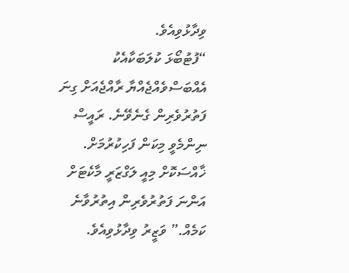ވިދާޅުވިއެވެ.
“ފުޓުބޯޅަ ކުލަބަކާއެކު އެއްބަސްވެއްޖެއްޔާ ރާއްޖެއަށް ގިނަ ފަތުރުވެރިން ގެނެވޭނެ. ރައީސް ނިންމެވީ މިކަން ފަހިކުރުމަށް. ޚާއްސަކޮށް މިއީ ލަގްޒަރީ މާކެޓަށް އަންނަ ފަތުރުވެރިން އިތުރުވާނެ ކަމެއް.” ވަޒީރު ވިދާޅުވިއެވެ.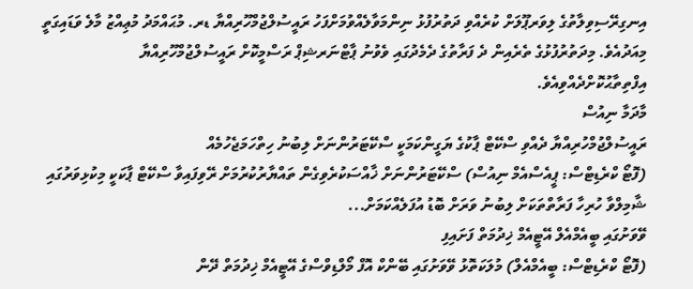އިނގިރޭސިވިލާތުގެ ލިވަރޕޫލަށް ކުރެއްވި ދަތުރުފުޅު ނިންމަވާލެއްވުމަށްފަހު ރައީސުލްޖުމްހޫރިއްޔާ ޑރ. މުޙައްމަދު މުޢިއްޒު މާލެ ވަޑައިގަތީ މިއަދުއެވެ. މިދަތުރުފުޅުގެ ތެރެއިން ދެ ފަރާތުގެ ދެމެދުގައި ވެވުނު ޕާޓްނަރޝިޕް ރަސްމީކޮށް ރައީސުލްޖުމްހޫރިއްޔާ އިފްތިތާޙުކޮށްދެއްވިއެވެ.
މާދަމާ ނިއުސް
ރައީސުލްޖުމްހުރިއްޔާ ދެއްވި ސްކޭޓް ޕާކުގެ ޔަގީންކަމަކީ ސްކޭޓަރުންނަށް ލިބުނު ހިތްހަމަޖެހުމެއް
(ފޮޓޯ ކްރެޑިޓްސް: ޕީއެސްއެމް ނިއުސް) ސްކޭޓަރުންނަށް ޚާއްސަކުރެވިގެން ތައްޔާރުކުރުމަށް ރޭވިފައިވާ ސްކޭޓް ޕާކަކީ މިކުޅިވަރުގައި ޝާމިލްވާ ހުރިހާ ފަރާތްތަކަށް ލިބުނު ވަރަށް ބޮޑު އުފަލެއްކަމަށް...
ވޭވަށުގައި ބީއެމްއެލް އޭޓީއެމް ޚިދުމަތް ފަށައިފި
(ފޮޓޯ ކްރެޑިޓްސް: ބީއެމްއެލް) މުލަކަތޮޅު ވޭވަށުގައި ބޭންކް އޮފް މޯލްޑިވްސްގެ އޭޓީއެމް ޚިދުމަތް ދޭން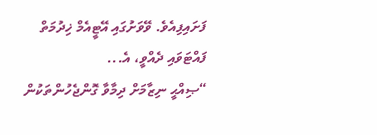ފަށައިފިއެވެ. ވޭވަށުގައި އޭޓީއެމް ޚިދުމަތް ފައްޓަވައި ދެއްވީ، އެ...
“ޞިއްޙީ ނިޒާމަށް ދިމާވާ ގޮންޖެހުންތަކުން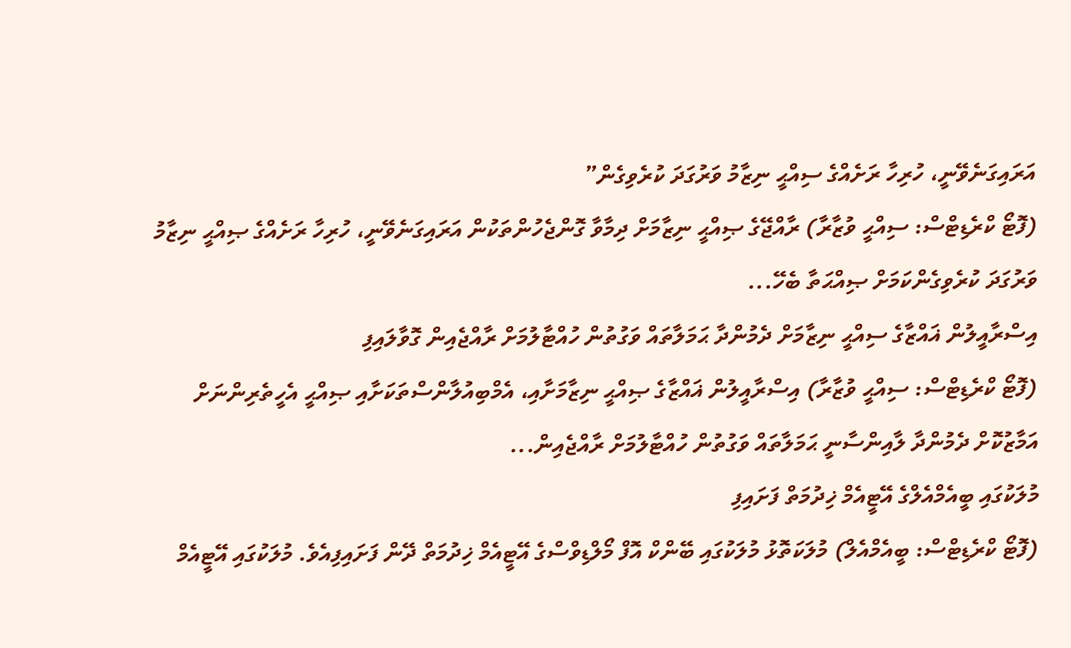އަރައިގަނެވޭނީ، ހުރިހާ ރަށެއްގެ ސިއްޙީ ނިޒާމު ވަރުގަދަ ކުރެވިގެން”
(ފޮޓޯ ކްރެޑިޓްސް: ސިއްޙީ ވުޒާރާ) ރާއްޖޭގެ ޞިއްޙީ ނިޒާމަށް ދިމާވާ ގޮންޖެހުންތަކުން އަރައިގަނެވޭނީ، ހުރިހާ ރަށެއްގެ ޞިއްޙީ ނިޒާމު ވަރުގަދަ ކުރެވިގެންކަމަށް ޞިއްޙަތާ ބެހޭ...
އިސްރާއީލުން ޣައްޒާގެ ސިއްޙީ ނިޒާމަށް ދެމުންދާ ޙަމަލާތައް ވަގުތުން ހުއްޓާލުމަށް ރާއްޖެއިން ގޮވާލައިފި
(ފޮޓޯ ކްރެޑިޓްސް: ސިއްޙީ ވުޒާރާ) އިސްރާއީލުން ޣައްޒާގެ ޞިއްޙީ ނިޒާމަށާއި، އެމްބިއުލާންސްތަކަށާއި ޞިއްޙީ އެހީތެރިންނަށް އަމާޒުކޮށް ދެމުންދާ ލާއިންސާނީ ޙަމަލާތައް ވަގުތުން ހުއްޓާލުމަށް ރާއްޖެއިން...
މުލަކުގައި ބީއެމްއެލްގެ އޭޓީއެމް ޚިދުމަތް ފަށައިފި
(ފޮޓޯ ކްރެޑިޓްސް: ބީއެމްއެލް) މުލަކަތޮޅު މުލަކުގައި ބޭންކް އޮފް މޯލްޑިވްސްގެ އޭޓީއެމް ޚިދުމަތް ދޭން ފަށައިފިއެވެ. މުލަކުގައި އޭޓީއެމް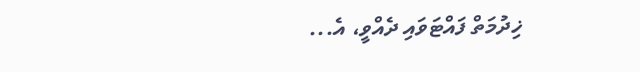ޚިދުމަތް ފައްޓަވައި ދެއްވީ، އެ...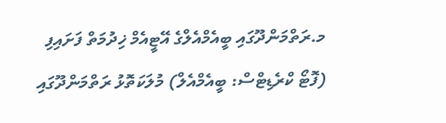މ.ރަތްމަންދޫގައި ބީއެމްއެލްގެ އޭޓީއެމް ޚިދުމަތް ފަށައިފި
(ފޮޓޯ ކްރެޑިޓްސް: ބީއެމްއެލް) މުލަކަތޮޅު ރަތްމަންދޫގައި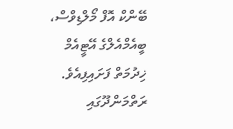ބޭންކް އޮފް މޯލްޑިވްސް، ބީއެމްއެލްގެ އޭޓީއެމް ޚިދުމަތް ފަށައިފިއެވެ. ރަތްމަންދޫގައި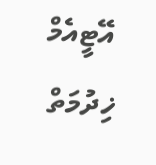އޭޓީއެމް ޚިދުމަތް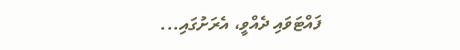ފައްޓަވައި ދެއްވީ، އެރަށުގައި...